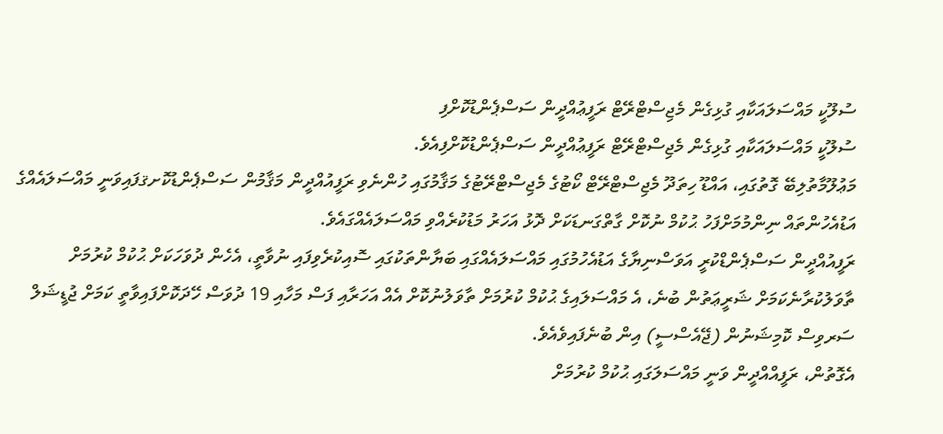ސުލޫކީ މައްސަލައަކާއި ގުޅިގެން މެޖިސްޓްރޭޓް ރަފީޢުއްދީން ސަސްޕެންޑުކޮށްފި
ސުލޫކީ މައްސަލައަކާއި ގުޅިގެން މެޖިސްޓްރޭޓް ރަފީޢުއްދީން ސަސްޕެންޑުކޮށްފިއެވެ.
މަޢުލޫމާތުލިބޭ ގޮތުގައި، އައްޑޫ ހިތަދޫ މެޖިސްޓްރޭޓް ކޯޓުގެ މެޖިސްޓްރޭޓުގެ މަޤާމުގައި ހުންނެވި ރަފީއުއްދީން މަޤާމުން ސަސްޕެންޑުކޮށޤފައިވަނީ މައްސަލައެއްގެ އަޑުއެހުންތައް ނިންމުމަށްފަހު ޙުކުމް ނުކޮށް ގާތްގަނޑަކަށް ދޮޅު އަހަރު މަޑުކުރެއްވި މައްސަލައެއްގައެވެ.
ރަފީއުއްދީން ސަސްޕެންޑްކުރީ އަވަސްނިޔާގެ އަޑުއެހުމުގައި މައްސަލައެއްގައި ބަޔާންތަކުގައި ސޮއިކުރެވިފައި ނުވާތީ، އެހެން ދުވަހަކަށް ޙުކުމް ކުރުމަށް ތާވަލުކުރާނެކަމަށް ޝަރީޢަތުން ބުނެ، އެ މައްސަލައިގެ ޙުކުމް ކުރުމަށް ތާވަލުނުކޮށް އެއް އަހަރާއި ފަސް މަހާއި 19 ދުވަސް ހޭދަކޮށްފައިވާތީ ކަމަށް ޖުޑީޝަލް ސަރވިސް ކޮމިޝަނުން (ޖޭއެސްސީ) އިން ބުނެފައިވެއެވެ.
އެގޮތުން، ރަފީއްއްދީން ވަނީ މައްސަލަގައި ޙުކުމް ކުރުމަށް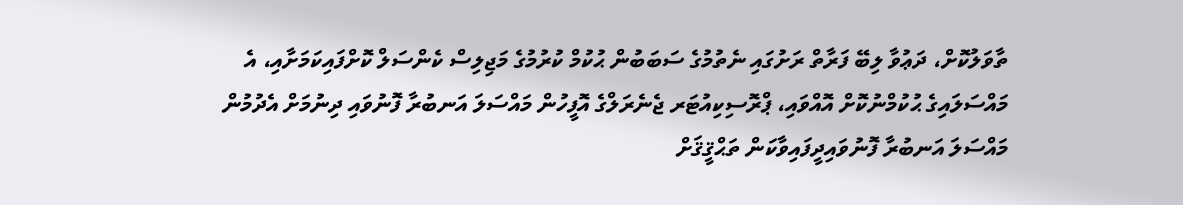ތާވަލުކޮށް، ދަޢުވާ ލިބޭ ފަރާތް ރަށުގައި ނެތުމުގެ ސަބަބުން ޙުކުމް ކުރުމުގެ މަޖިލިސް ކެންސަލް ކޮށްފައިކަމަށާއި، އެ މައްސަލައިގެ ޙުކުމްނުކޮށް އޮއްވައި، ޕްރޮސިކިއުޓަރ ޖެނެރަލްގެ އޮފީހުން މައްސަލަ އަނބުރާ ފޮނުވައި ދިނުމަށް އެދުމުން މައްސަލަ އަނބުރާ ފޮނުވައިދީފައިވާކަން ތަޙްޤީޤަށް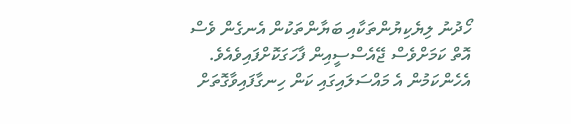ހޯދުނު ލިޔެކިޔުންތަކާއި ބަޔާންތަކުން އެނގެން ވެސް އޮތް ކަމަށްވެސް ޖޭއެސްސީއިން ފާހަގަކޮށްފައިވެއެވެ.
އެހެންކަމުން އެ މައްސަލައިގައި ކަން ހިނގާފައިވާގޮތަށް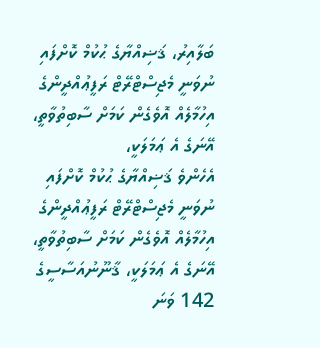ބަލާއިރު، ޤަޟިއްޔާގެ ޙުކުމް ކޮށްފައި ނުވަނީ މެޖިސްޓްރޭޓް ރަފީޢުއްދީންގެ އިހުމާލެއް އޮވެގެން ކަމަށް ސާބިތުވާތީ، އޭނަގެ އެ ޢަމަލަކީ،
އެހެންވެ ޤަޟިއްޔާގެ ޙުކުމް ކޮށްފައި ނުވަނީ މެޖިސްޓްރޭޓް ރަފީޢުއްދީންގެ އިހުމާލެއް އޮވެގެން ކަމަށް ސާބިތުވާތީ، އޭނަގެ އެ ޢަމަލަކީ، ޤާނޫނުއަސާސީގެ 142 ވަނަ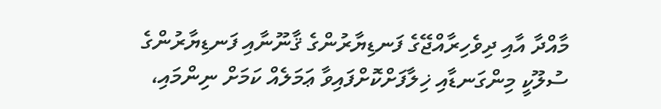މާއްދާ އާއި ދިވެހިރާއްޖޭގެ ފަނޑިޔާރުންގެ ޤާނޫނާއި ފަނޑިޔާރުންގެ ސުލޫކީ މިންގަނޑާއި ޚިލާފަށްކޮށްފައިވާ ޢަމަލެއް ކަމަށް ނިންމައި،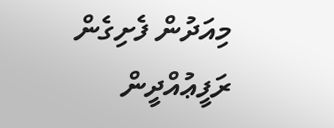މިއަދުން ފެށިގެން ރަފީޢުއްދީން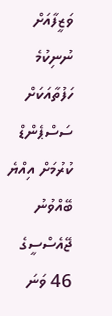ވަޒީފާއަށް ނުނިކުމެ ހަފުތާއަކަށް ސަސްޕެންޑް ކުރުމަށް އިއްޔެ ބޭއްވުނު ޖޭއެސްސީގެ 46 ވަނަ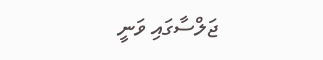ޖަލްސާގައި ވަނީ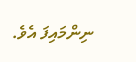ނިންމައިފަ އެވެ.